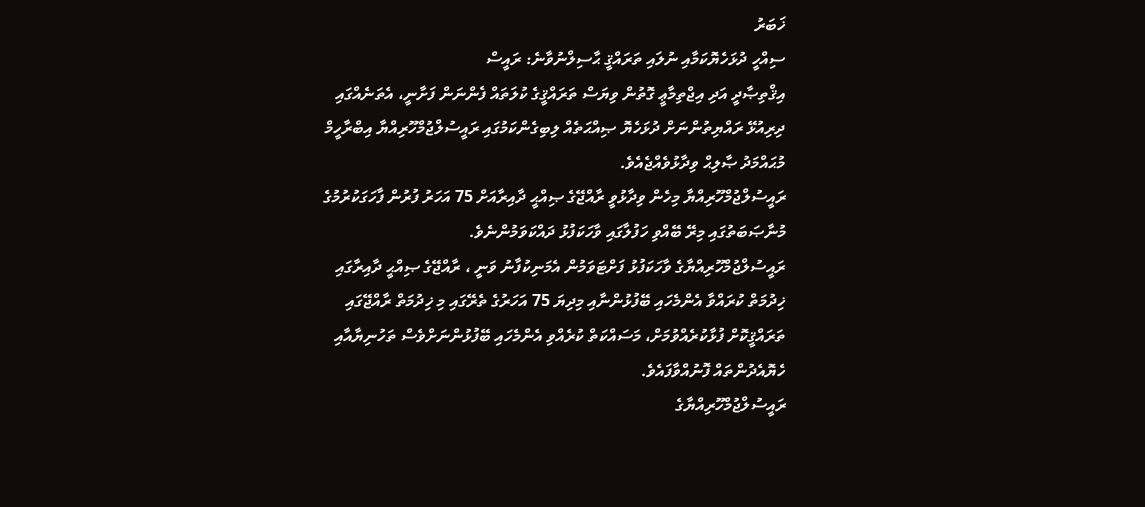ޚަބަރު
ސިއްހީ ދުޅަހެޔޮކަމާއި ނުލައި ތަރައްޤީ ޙާސިލްނުވާނެ: ރައީސް
އިޤްތިޞާދީ އަދި އިޖްތިމާޢީ ގޮތުން ވިޔަސް ތަރައްޤީގެ ކުލަތައް ފެންނަން ފަށާނީ، އެތަނެއްގައި ދިރިއުޅޭ ރައްޔިތުންނަށް ދުޅަހެޔޮ ޞިއްޙަތެއް ލިބިގެންކަމުގައި ރައީސުލްޖުމްހޫރިއްޔާ އިބްރާހީމް މުޙައްމަދު ޞާލިޙް ވިދާޅުވެއްޖެއެވެ.
ރައީސުލްޖުމްހޫރިއްޔާ މިހެން ވިދާޅުވީ ރާއްޖޭގެ ޞިއްޙީ ދާއިރާއަށް 75 އަހަރު ފުރުން ފާހަގަކުރުމުގެ މުނާޞަބަތުގައި މިރޭ ބޭއްވި ހަފުލާގައި ވާހަކަފުޅު ދައްކަވަމުންނެވެ.
ރައީސުލްޖުމްހޫރިއްޔާގެ ވާހަކަފުޅު ފަށްޓަވަމުން އެމަނިކުފާނު ވަނީ ، ރާއްޖޭގެ ޞިއްޙީ ދާއިރާގައި ޚިދުމަތް ކުރައްވާ އެންމެހައި ބޭފުޅުންނާއި މިދިޔަ 75 އަހަރުގެ ތެރޭގައި މި ޚިދުމަތް ރާއްޖޭގައި ތަރައްޤީކޮށް ފުޅާކުރެއްވުމަށް، މަސައްކަތް ކުރެއްވި އެންމެހައި ބޭފުޅުންނަށްވެސް ތަހުނިޔާއާއި ހެޔޮއެދުންތައް ފޮނުއްވާފައެވެ.
ރައީސުލްޖުމްހޫރިއްޔާގެ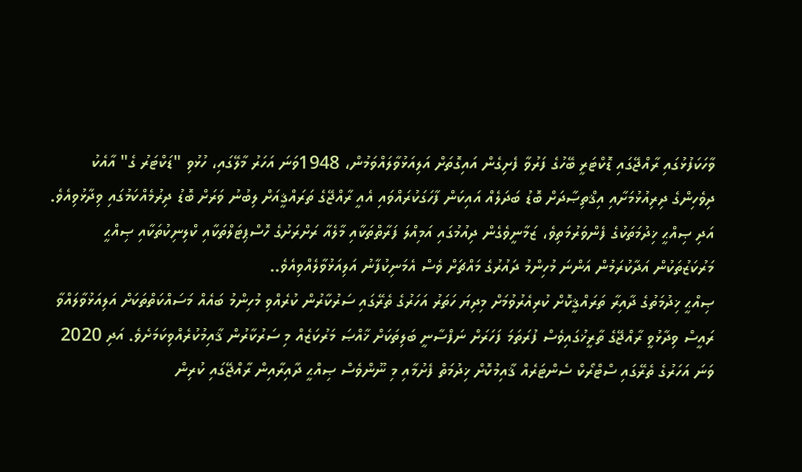ވާހަކަފުޅުގައި ރާއްޖޭގައި ޑޮކްޓަރީ ބޭހުގެ ފަރުވާ ފެށިގެން އައިގޮތަށް އަލިއަޅުވާލައްވަމުން، 1948ވަނަ އަހަރު މާލޭގައި، ހުޅުވި "ޑަކްޓަރު ގެ" އާއެކު ދިވެހިންގެ ދިރިއުޅުމަށާއި އިޤްތިޞާދަށް ބޮޑު ބަދަލެއް އައިކަން ފާހަގަކުރައްވައި އެއީ ރާއްޖޭގެ ތަރައްޤީއަށް ލިބުނު ވަރަށް ބޮޑު ދިރުމެއްކަމުގައި ވިދާޅުވިއެވެ. އަދި ޞިއްޙީ ޚިދުމަތަކުގެ ފެންވަރުމަތިވެ، ޒަމާނީވެގެން ދިއުމުގައި އަމިއްލަ ފަރާތްތަކާއި މާލެއާ ރަށްރަށުގެ ހޮސްޕިޓަލްތަކާއި ކްލިނިކުތަކާއި ޞިއްޙީ މަރުކަޒުތަކުން އަދާކުރަމުން އަންނަ މުހިންމު ދައުރުގެ މައްޗަށް ވެސް އެމަނިކުފާނު އަލިއަޅުވާލެއްވިއެވެ..
ޞިއްޙީ ޚިދުމަތުގެ ދާއިރާ ތަރައްޤީކޮށް ކުރިއެރުވުމަށް މިދިޔަ ހަތަރު އަހަރުގެ ތެރޭގައި ސަރުކާރުން ކުރެއްވި މުހިންމު ބައެއް މަސައްކަތްތަކަށް އަލިއަޅުވާލައްވާ ރައީސް ވިދާޅުވީ ރާއްޖޭގެ ތާރީޚުގައިވެސް ފުރަތަމަ ފަހަރަށް ނަފްސާނީ ބަލިތަކަށް ޚާއްޞަ މަރުކަޒެއް މި ސަރުކާރުން ޤާއިމުކުރެއްވިކަމަށެވެ. އަދި 2020 ވަނަ އަހަރުގެ ތެރޭގައި ސްޓްރޯކް ސެންޓަރެއް ޤާއިމުކޮށް ޚިދުމަތް ފެށުމާއި މި ނޫންވެސް ޞިއްޙީ ދާއިރާއިން ރާއްޖޭގައި ކުރިން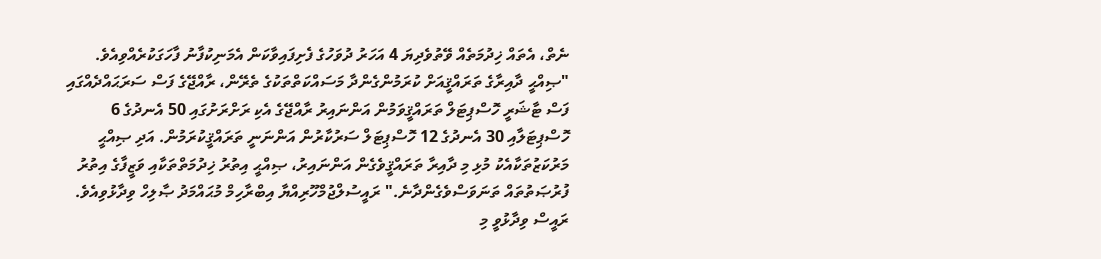ނެތް، އެތައް ޚިދުމަތެއް ވޭތުވެދިޔަ 4 އަހަރު ދުވަހުގެ ފެށިފައިވާކަން އެމަނިކުފާނު ފާހަގަކުރެއްވިއެވެ.
"ޞިއްޙީ ދާއިރާގެ ތަރައްޤީއަށް ކުރަމުންގެންދާ މަސައްކަތްތަކުގެ ތެރޭން، ރާއްޖޭގެ ފަސް ސަރަޙައްދެއްގައި ފަސް ޓާޝަރީ ހޮސްޕިޓަލް ތަރައްޤީވަމުން އަންނައިރު ރާއްޖޭގެ އެކި ރަށްރަށުގައި 50 އެނދުގެ 6 ހޮސްޕިޓަލާއި 30 އެނދުގެ 12 ހޮސްޕިޓަލް ސަރުކާރުން އަންނަނީ ތަރައްޤީކުރަމުން. އަދި ޞިއްޙީ މަރުކަޒުތަކާއެކު މުޅި މި ދާއިރާ ތަރައްޤީވެގެން އަންނައިރު، ޞިއްޙީ އިތުރު ޚިދުމަތްތަކާއި ވަޒީފާގެ އިތުރު ފުރުޞަތުތައް ތަނަވަސްވެގެންދާނެ." ރައީސުލްޖުމްހޫރިއްޔާ އިބްރާހިމް މުޙައްމަދު ޞާލިހް ވިދާޅުވިއެވެ.
ރައީސް ވިދާޅުވީ މި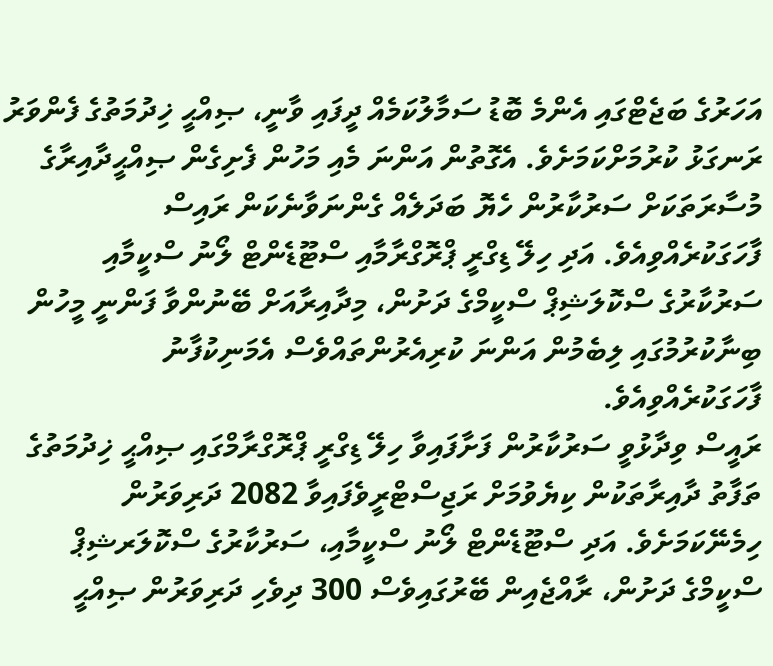އަހަރުގެ ބަޖެޓްގައި އެންމެ ބޮޑު ސަމާލުކަމެއް ދީފައި ވާނީ، ޞިއްޙީ ޚިދުމަތުގެ ފެންވަރު ރަނގަޅު ކުރުމަށްކަމަށެވެ. އެގޮތުން އަންނަ މެއި މަހުން ފެށިގެން ޞިއްޙީދާއިރާގެ މުސާރަތަކަށް ސަރުކާރުން ހެޔޮ ބަދަލެއް ގެންނަވާނެކަން ރައިސް ފާހަގަކުރެއްވިއެވެ. އަދި ހިލޭ ޑިގްރީ ޕްރޮގްރާމާއި ސްޓޫޑެންޓް ލޯނު ސްކީމާއި ސަރުކާރުގެ ސްކޮލަޝިޕް ސްކީމްގެ ދަށުން، މިދާއިރާއަށް ބޭނުންވާ ފަންނީ މީހުން ބިނާކުރުމުގައި ލިބެމުން އަންނަ ކުރިއެރުންތައްވެސް އެމަނިކުފާނު ފާހަގަކުރެއްވިއެވެ.
ރައީސް ވިދާޅުވީ ސަރުކާރުން ފަށާފައިވާ ހިލޭ ޑިގްރީ ޕްރޮގްރާމްގައި ޞިއްޙީ ޚިދުމަތުގެ ތަފާތު ދާއިރާތަކުން ކިޔެވުމަށް ރަޖިސްޓްރީވެފައިވާ 2082 ދަރިވަރުން ހިމެނޭކަމަށެވެ. އަދި ސްޓޫޑެންޓް ލޯނު ސްކީމާއި، ސަރުކާރުގެ ސްކޮލަރޝިޕް ސްކީމްގެ ދަށުން، ރާއްޖެއިން ބޭރުގައިވެސް 300 ދިވެހި ދަރިވަރުން ޞިއްޙީ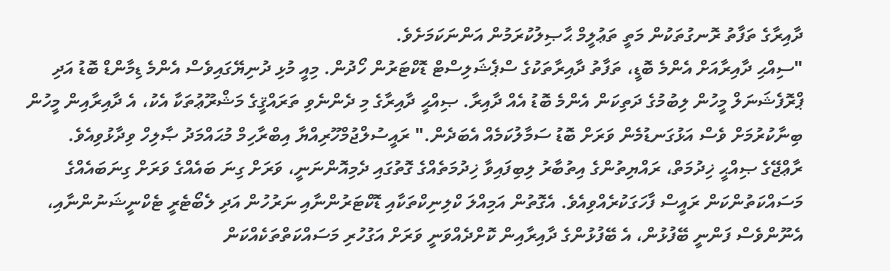ދާއިރާގެ ތަފާތު ރޮނގުތަކުން މަތީ ތަޢުލީމް ޙާޞިލުކުރަމުން އަންނަކަމަށެވެ.
"ސިއްޙި ދާއިރާއަށް އެންމެ ބޮޑީ، ތަފާތު ދާއިރާތަކުގެ ސްޕެޝަލިސްޓް ޑޮކްޓަރުން ހޯދުން. މިއީ މުޅި ދުނިޔޭގައިވެސް އެންމެ ޑިމާންޑް ބޮޑު އަދި ޕްރޮފެޝަނަލް މީހުން ލިބުމުގެ ދަތިކަން އެންމެ ބޮޑު އެއް ދާއިރާ. ޞިއްޙީ ދާއިރާގެ މި ދެންނެވި ތަރައްޤީގެ މަޝްރޫޢުތަކާ އެކު، އެ ދާއިރާއިން މީހުން ބިނާކުރުމަށް ވެސް އަޅުގަނޑުމެން ވަރަށް ބޮޑު ސަމާލުކަމެއް އެބަދެން." ރައީސުލްޖުމްހޫރިއްޔާ އިބްރާހިމް މުޙައްމަދު ޞާލިހް ވިދާޅުވިއެވެ.
ރާޢްޖޭގެ ޞިއްޙީ ޚިދުމަތް، ރައްޔިތުންގެ އިތުބާރު ލިބިފައިވާ ޚިދުމަތެއްގެ ގޮތުގައި ދެމިއޮންނަނީ، ވަރަށް ގިނަ ބައެއްގެ ވަރަށް ގިނަބައެއްގެ މަސައްކަތުންކަން ރައީސް ފާހަގަކުރެއްވިއެވެ. އެގޮތުން އަމިއްލަ ކްލިނިކްތަކާއި ޑޮކްޓަރުންނާއި ނަރުހުން އަދި ލެބޯޓެރީ ޓެކްނީޝަނުންނާއި، އެނޫންވެސް ފަންނީ ބޭފުޅުން، އެ ބޭފުޅުންގެ ދާއިރާއިން ކޮށްދެއްވަނީ ވަރަށް އަގުހުރި މަސައްކަތްތަކެއްކަން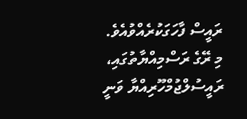ރައީސް ފާހަގަކުރެއްވުއެވެ.
މި ރޭގެ ރަސްމިއްޔާތުގައި، ރައީސުލްޖުމްހޫރިއްޔާ ވަނީ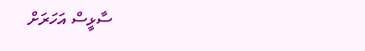ސާޅީސް އަހަރަށް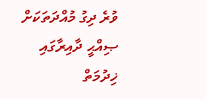ވުރެ ދިގު މުއްދަތަކަށް ޞިއްޙީ ދާއިރާގައި ޚިދުމަތް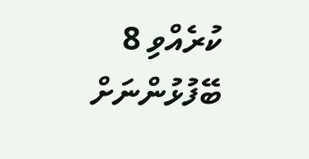ކުރެއްވި 8 ބޭފުޅުންނަށް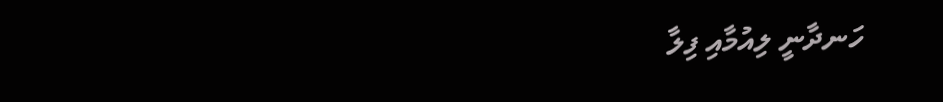ހަނދާނީ ލިއުމާއި ފިލާ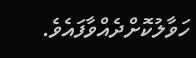ހަވާލުކޮށްދެއްވާފައެވެ.